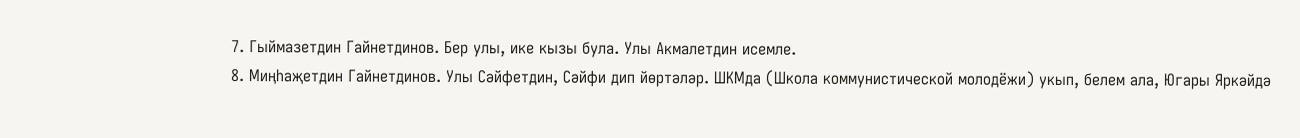7. Гыймазетдин Гайнетдинов. Бер улы, ике кызы була. Улы Акмалетдин исемле.
8. Миңһаҗетдин Гайнетдинов. Улы Сәйфетдин, Сәйфи дип йөртәләр. ШКМда (Школа коммунистической молодёжи) укып, белем ала, Югары Яркәйдә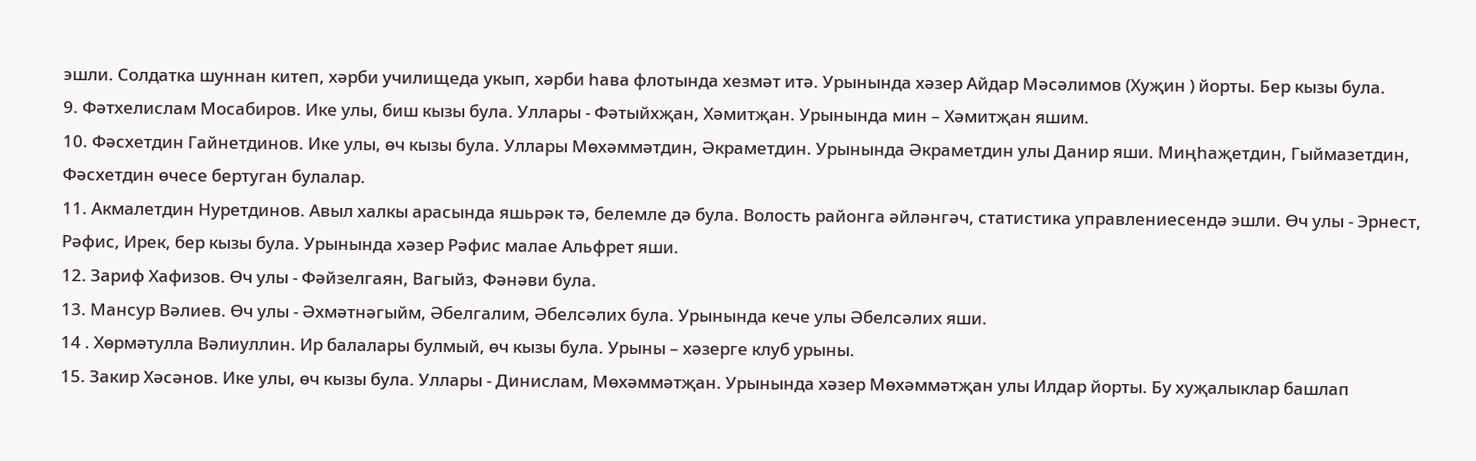эшли. Солдатка шуннан китеп, хәрби училищеда укып, хәрби һава флотында хезмәт итә. Урынында хәзер Айдар Мәсәлимов (Хуҗин ) йорты. Бер кызы була.
9. Фәтхелислам Мосабиров. Ике улы, биш кызы була. Уллары - Фәтыйхҗан, Хәмитҗан. Урынында мин – Хәмитҗан яшим.
10. Фәсхетдин Гайнетдинов. Ике улы, өч кызы була. Уллары Мөхәммәтдин, Әкраметдин. Урынында Әкраметдин улы Данир яши. Миңһаҗетдин, Гыймазетдин, Фәсхетдин өчесе бертуган булалар.
11. Акмалетдин Нуретдинов. Авыл халкы арасында яшьрәк тә, белемле дә була. Волость районга әйләнгәч, статистика управлениесендә эшли. Өч улы - Эрнест, Рәфис, Ирек, бер кызы була. Урынында хәзер Рәфис малае Альфрет яши.
12. Зариф Хафизов. Өч улы - Фәйзелгаян, Вагыйз, Фәнәви була.
13. Мансур Вәлиев. Өч улы - Әхмәтнәгыйм, Әбелгалим, Әбелсәлих була. Урынында кече улы Әбелсәлих яши.
14 . Хөрмәтулла Вәлиуллин. Ир балалары булмый, өч кызы була. Урыны – хәзерге клуб урыны.
15. Закир Хәсәнов. Ике улы, өч кызы була. Уллары - Динислам, Мөхәммәтҗан. Урынында хәзер Мөхәммәтҗан улы Илдар йорты. Бу хуҗалыклар башлап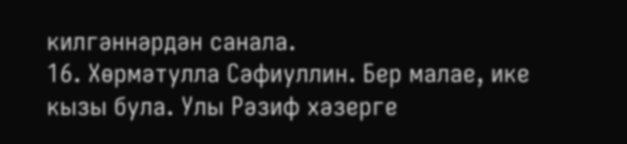килгәннәрдән санала.
16. Хөрмәтулла Сәфиуллин. Бер малае, ике кызы була. Улы Рәзиф хәзерге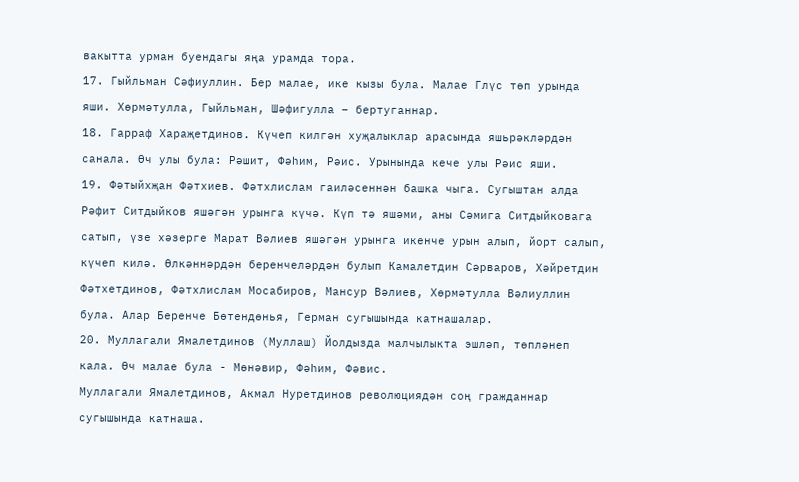вакытта урман буендагы яңа урамда тора.
17. Гыйльман Сәфиуллин. Бер малае, ике кызы була. Малае Глүс төп урында яши. Хөрмәтулла, Гыйльман, Шәфигулла – бертуганнар.
18. Гарраф Хараҗетдинов. Күчеп килгән хуҗалыклар арасында яшьрәкләрдән санала. Өч улы була: Рәшит, Фәһим, Рәис. Урынында кече улы Рәис яши.
19. Фәтыйхҗан Фәтхиев. Фәтхлислам гаиләсеннән башка чыга. Сугыштан алда Рәфит Ситдыйков яшәгән урынга күчә. Күп тә яшәми, аны Сәмига Ситдыйковага сатып, үзе хәзерге Марат Вәлиев яшәгән урынга икенче урын алып, йорт салып, күчеп килә. Өлкәннәрдән беренчеләрдән булып Камалетдин Сәрваров, Хәйретдин Фәтхетдинов, Фәтхлислам Мосабиров, Мансур Вәлиев, Хөрмәтулла Вәлиуллин була. Алар Беренче Бөтендөнья, Герман сугышында катнашалар.
20. Муллагали Ямалетдинов (Муллаш) Йолдызда малчылыкта эшләп, төпләнеп кала. Өч малае була - Мөнәвир, Фәһим, Фәвис.
Муллагали Ямалетдинов, Акмал Нуретдинов революциядән соң гражданнар сугышында катнаша.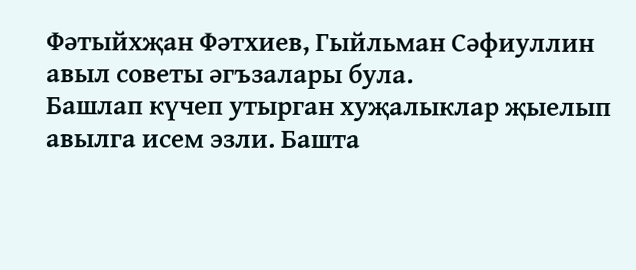Фәтыйхҗан Фәтхиев, Гыйльман Сәфиуллин авыл советы әгъзалары була.
Башлап күчеп утырган хуҗалыклар җыелып авылга исем эзли. Башта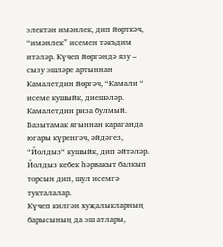электән имәнлек, дип йөрткәч, “имәнлек” исемен тәкъдим итәләр. Күчеп йөргәндә язу – сызу эшләре артыннан Камалетдин йөргәч, “Камали “ исеме кушыйк, диешәләр. Камалетдин риза булмый.
Базытамак ягыннан караганда югары күренгәч, әйдәгез, “Йолдыз“ кушыйк, дип әйтәләр. Йолдыз кебек һәрвакыт балкып торсын дип, шул исемгә тукталалар.
Күчеп килгән хуҗалыкларның барысының да эш атлары,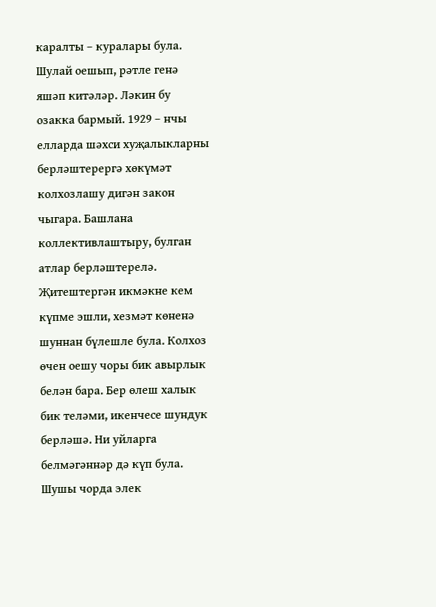каралты – куралары була. Шулай оешып, рәтле генә яшәп китәләр. Ләкин бу озакка бармый. 1929 – нчы елларда шәхси хуҗалыкларны берләштерергә хөкүмәт колхозлашу дигән закон чыгара. Башлана коллективлаштыру, булган атлар берләштерелә. Җитештергән икмәкне кем күпме эшли, хезмәт көненә шуннан бүлешле була. Колхоз өчен оешу чоры бик авырлык белән бара. Бер өлеш халык бик теләми, икенчесе шундук берләшә. Ни уйларга белмәгәннәр дә күп була.
Шушы чорда элек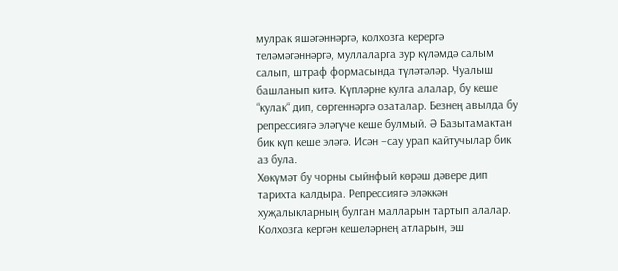мулрак яшәгәннәргә, колхозга керергә теләмәгәннәргә, муллаларга зур күләмдә салым салып, штраф формасында түләтәләр. Чуалыш башланып китә. Күпләрне кулга алалар, бу кеше “кулак“ дип, сөргеннәргә озаталар. Безнең авылда бу репрессиягә эләгүче кеше булмый. Ә Базытамактан бик күп кеше эләгә. Исән –сау урап кайтучылар бик аз була.
Хөкүмәт бу чорны сыйнфый көрәш дәвере дип тарихта калдыра. Репрессиягә эләккән хуҗалыкларның булган малларын тартып алалар. Колхозга кергән кешеләрнең атларын, эш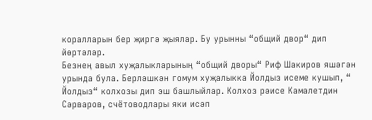коралларын бер җиргә җыялар. Бу урынны “общий двор“ дип йөртәләр.
Безнең авыл хуҗалыкларының “общий дворы“ Риф Шакиров яшәгән урында була. Берләшкән гомум хуҗалыкка Йолдыз исеме кушып, “ Йолдыз“ колхозы дип эш башлыйлар. Колхоз рәисе Камалетдин Сәрваров, счётоводлары яки исәп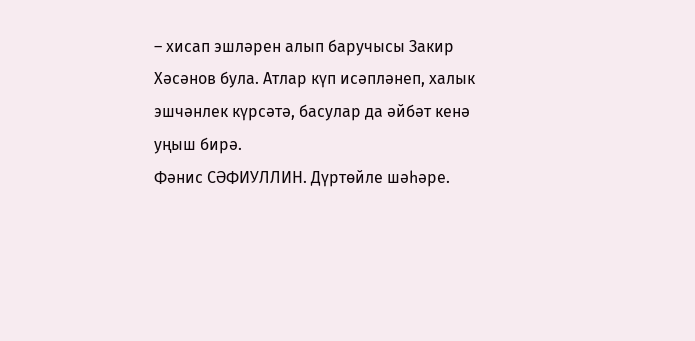– хисап эшләрен алып баручысы Закир Хәсәнов була. Атлар күп исәпләнеп, халык эшчәнлек күрсәтә, басулар да әйбәт кенә уңыш бирә.
Фәнис СӘФИУЛЛИН. Дүртөйле шәһәре.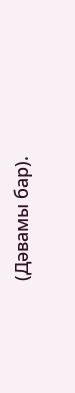(Дәвамы бар).